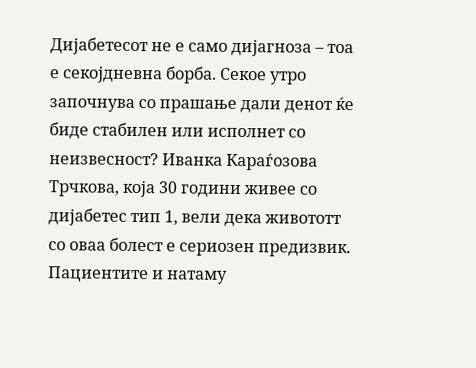Дијабетесот не е само дијагноза – тоа е секојдневна борба. Секое утро започнува со прашање дали денот ќе биде стабилен или исполнет со неизвесност? Иванка Караѓозова Трчкова, која 30 години живее со дијабетес тип 1, вели дека живототт со оваа болест е сериозен предизвик. Пациентите и натаму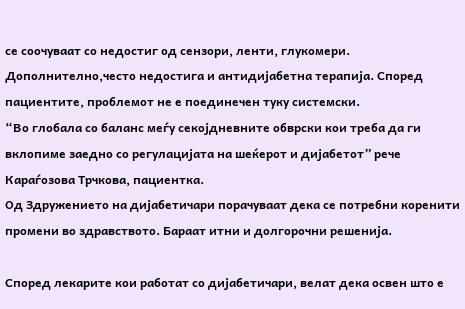се соочуваат со недостиг од сензори, ленти, глукомери. Дополнително,често недостига и антидијабетна терапија. Според пациентите, проблемот не е поединечен туку системски.
“Во глобала со баланс меѓу секојдневните обврски кои треба да ги вклопиме заедно со регулацијата на шеќерот и дијабетот” рече Караѓозова Трчкова, пациентка.
Од Здружението на дијабетичари порачуваат дека се потребни коренити промени во здравството. Бараат итни и долгорочни решенија.

Според лекарите кои работат со дијабетичари, велат дека освен што е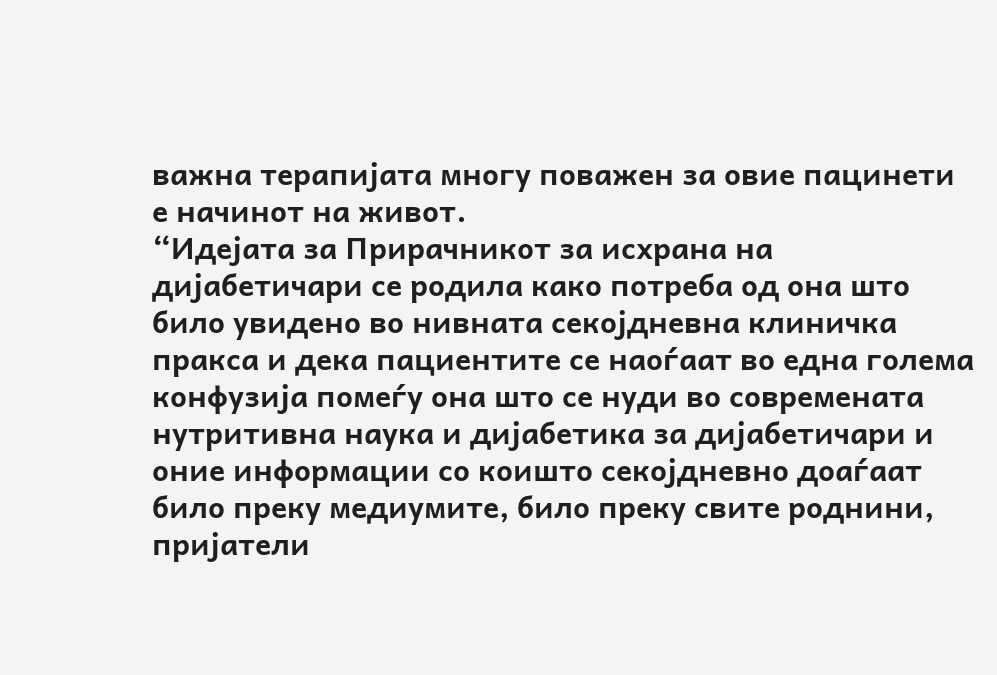важна терапијата многу поважен за овие пацинети е начинот на живот.
“Идејата за Прирачникот за исхрана на дијабетичари се родила како потреба од она што било увидено во нивната секојдневна клиничка пракса и дека пациентите се наоѓаат во една голема конфузија помеѓу она што се нуди во современата нутритивна наука и дијабетика за дијабетичари и оние информации со коишто секојдневно доаѓаат било преку медиумите, било преку свите роднини, пријатели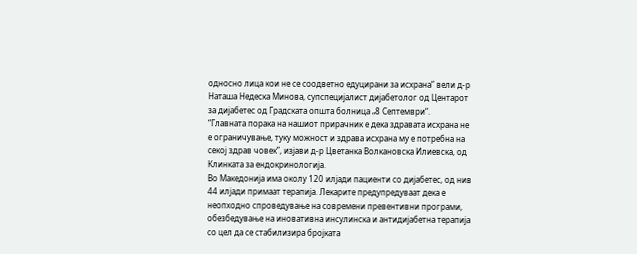односно лица кои не се соодветно едуцирани за исхрана” вели д-р Наташа Недеска Минова, супспецијалист дијабетолог од Центарот за дијабетес од Градската општа болница „8 Септември“.
“Главната порака на нашиот прирачник е дека здравата исхрана не е ограничување, туку можност и здрава исхрана му е потребна на секој здрав човек”, изјави д-р Цветанка Волкановска Илиевска, од Клинката за ендокринологија.
Во Македонија има околу 120 илјади пациенти со дијабетес, од нив 44 илјади примаат терапија. Лекарите предупредуваат дека е неопходно спроведување на современи превентивни програми, обезбедување на иновативна инсулинска и антидијабетна терапија со цел да се стабилизира бројката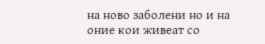на ново заболени но и на оние кои живеат со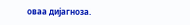оваа дијагноза.